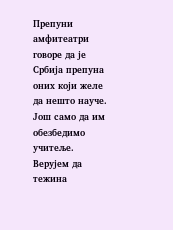Препуни амфитеатри говоре да је Србија препуна оних који желе да нешто науче. Још само да им обезбедимо учитеље. Верујем да тежина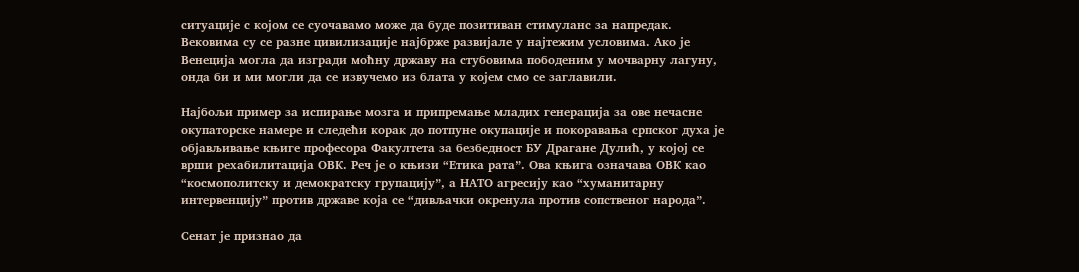ситуације с којом се суочавамо може да буде позитиван стимуланс за напредак. Вековима су се разне цивилизације најбрже развијале у најтежим условима. Ако је Венеција могла да изгради моћну државу на стубовима пободеним у мочварну лагуну, онда би и ми могли да се извучемо из блата у којем смо се заглавили.

Најбољи пример за испирање мозга и припремање младих генерација за ове нечасне окупаторске намере и следећи корак до потпуне окупације и покоравања српског духа је објављивање књиге професора Факултета за безбедност БУ Драгане Дулић, у којој се врши рехабилитација ОВК. Реч је о књизи “Етика рата”. Ова књига означава ОВК као “космополитску и демократску групацију”, а НАТО агресију као “хуманитарну интервенцију” против државе која се “дивљачки окренула против сопственог народа”.

Сенат је признао да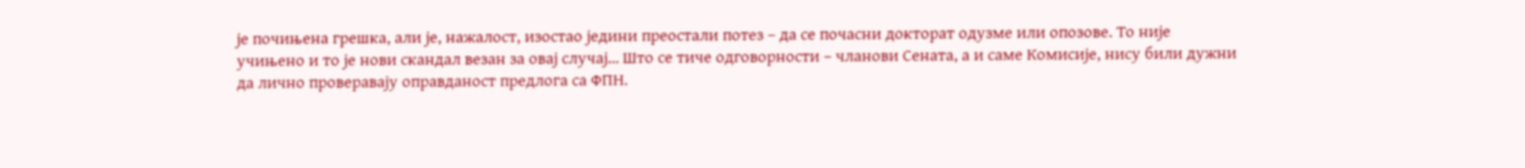је почињена грешка, али је, нажалост, изостао једини преостали потез – да се почасни докторат одузме или опозове. То није учињено и то је нови скандал везан за овај случај… Што се тиче одговорности – чланови Сената, а и саме Комисије, нису били дужни да лично проверавају оправданост предлога са ФПН.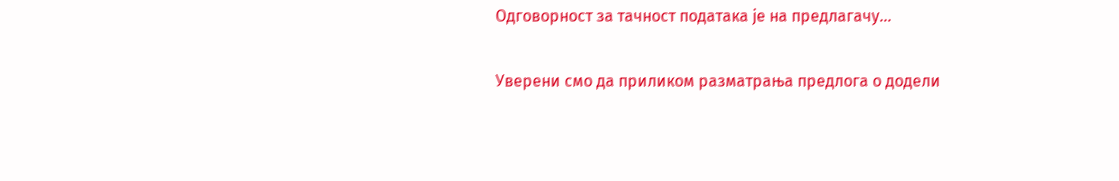Одговорност за тачност података је на предлагачу…

Уверени смо да приликом разматрања предлога о додели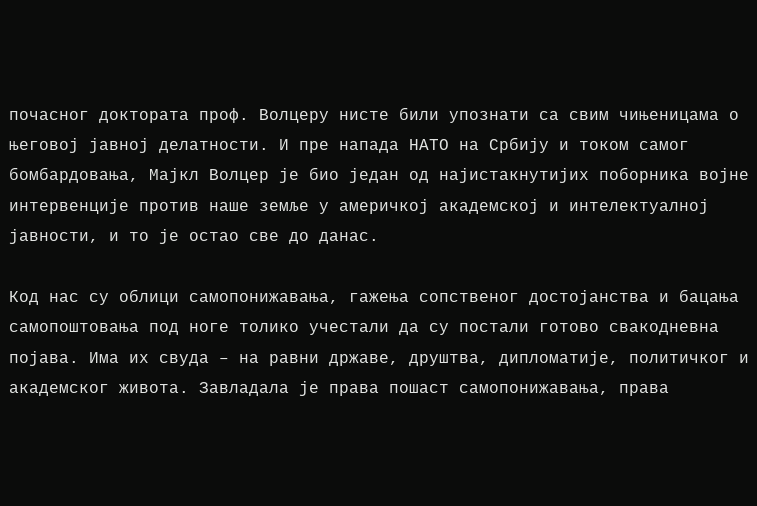почасног доктората проф. Волцеру нисте били упознати са свим чињеницама о његовој јавној делатности. И пре напада НАТО на Србију и током самог бомбардовања, Мајкл Волцер је био један од најистакнутијих поборника војне интервенције против наше земље у америчкој академској и интелектуалној јавности, и то је остао све до данас.

Код нас су облици самопонижавања, гажења сопственог достојанства и бацања самопоштовања под ноге толико учестали да су постали готово свакодневна појава. Има их свуда – на равни државе, друштва, дипломатије, политичког и академског живота. Завладала је права пошаст самопонижавања, права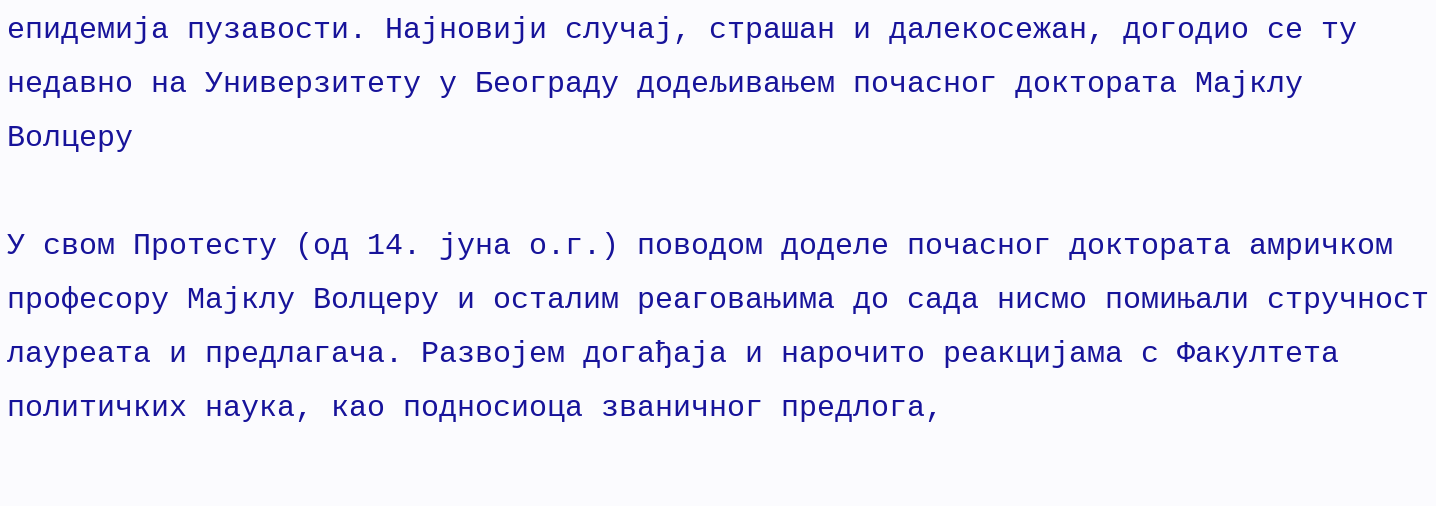епидемија пузавости. Најновији случај, страшан и далекосежан, догодио се ту недавно на Универзитету у Београду додељивањем почасног доктората Мајклу Волцеру

У свом Протесту (од 14. јуна о.г.) поводом доделе почасног доктората амричком професору Мајклу Волцеру и осталим реаговањима до сада нисмо помињали стручност лауреата и предлагача. Развојем догађаја и нарочито реакцијама с Факултета политичких наука, као подносиоца званичног предлога,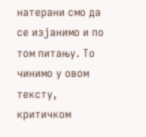натерани смо да се изјанимо и по том питању. То чинимо у овом тексту, критичком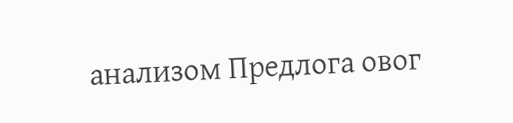анализом Предлога овог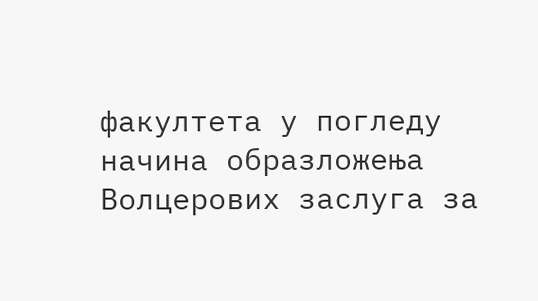факултета у погледу начина образложења Волцерових заслуга за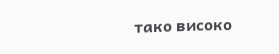тако високо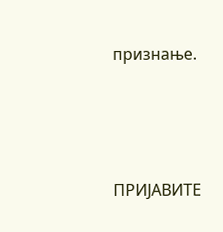признање.





ПРИЈАВИТЕ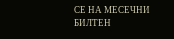СЕ НА МЕСЕЧНИ БИЛТЕН